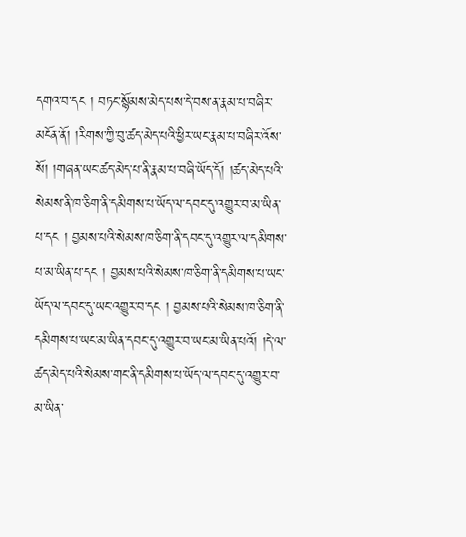དགའ་བ་དང ། བཏང་སྙོམས་མེད་པས་དེ་བས་ན་རྣམ་པ་བཞིར་མངོན་ནོ། །རིགས་ཀྱི་བུ་ཚད་མེད་པའི་ཕྱིར་ཡང་རྣམ་པ་བཞིར་འོས་སོ། །གཞན་ཡང་ཚད་མེད་པ་ནི་རྣམ་པ་བཞི་ཡོད་དོ། །ཚད་མེད་པའི་སེམས་ནི་ཁ་ཅིག་ནི་དམིགས་པ་ཡོད་ལ་དབང་དུ་འགྱུར་བ་མ་ཡིན་པ་དང ། བྱམས་པའི་སེམས་ཁ་ཅིག་ནི་དབང་དུ་འགྱུར་ལ་དམིགས་པ་མ་ཡིན་པ་དང ། བྱམས་པའི་སེམས་ཁ་ཅིག་ནི་དམིགས་པ་ཡང་ཡོད་ལ་དབང་དུ་ཡང་འགྱུར་བ་དང ། བྱམས་པའི་སེམས་ཁ་ཅིག་ནི་དམིགས་པ་ཡང་མ་ཡིན་དབང་དུ་འགྱུར་བ་ཡང་མ་ཡིན་པའོ། །དེ་ལ་ཚད་མེད་པའི་སེམས་གང་ནི་དམིགས་པ་ཡོད་ལ་དབང་དུ་འགྱུར་བ་མ་ཡིན་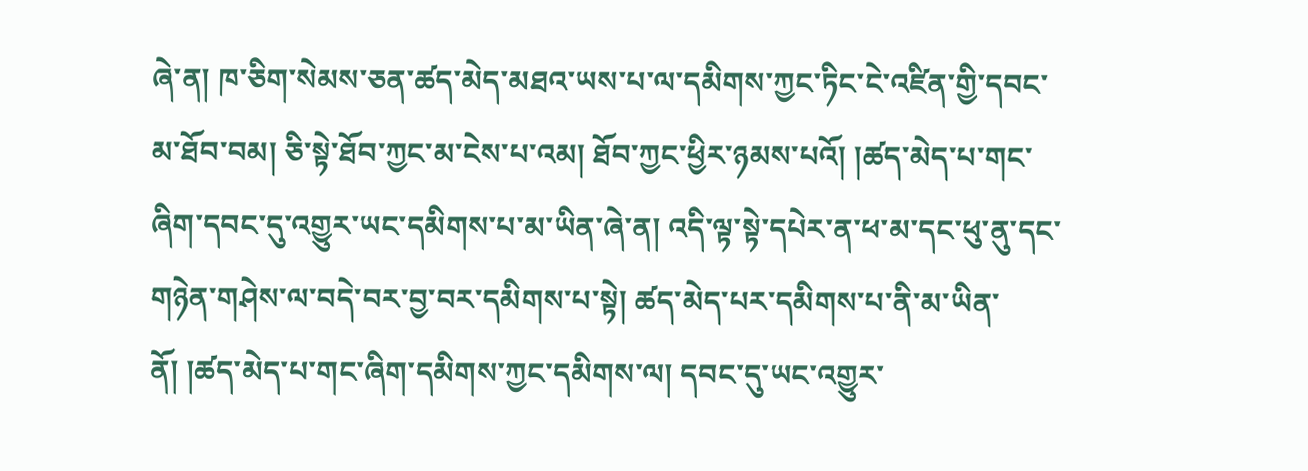ཞེ་ན། ཁ་ཅིག་སེམས་ཅན་ཚད་མེད་མཐའ་ཡས་པ་ལ་དམིགས་ཀྱང་ཏིང་ངེ་འཛིན་གྱི་དབང་མ་ཐོབ་བམ། ཅི་སྟེ་ཐོབ་ཀྱང་མ་ངེས་པ་འམ། ཐོབ་ཀྱང་ཕྱིར་ཉམས་པའོ། །ཚད་མེད་པ་གང་ཞིག་དབང་དུ་འགྱུར་ཡང་དམིགས་པ་མ་ཡིན་ཞེ་ན། འདི་ལྟ་སྟེ་དཔེར་ན་ཕ་མ་དང་ཕུ་ནུ་དང་གཉེན་གཤེས་ལ་བདེ་བར་བྱ་བར་དམིགས་པ་སྟེ། ཚད་མེད་པར་དམིགས་པ་ནི་མ་ཡིན་ནོ། །ཚད་མེད་པ་གང་ཞིག་དམིགས་ཀྱང་དམིགས་ལ། དབང་དུ་ཡང་འགྱུར་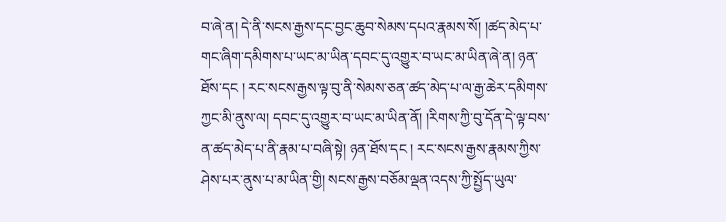བ་ཞེ་ན། དེ་ནི་སངས་རྒྱས་དང་བྱང་ཆུབ་སེམས་དཔའ་རྣམས་སོ། །ཚད་མེད་པ་གང་ཞིག་དམིགས་པ་ཡང་མ་ཡིན་དབང་དུ་འགྱུར་བ་ཡང་མ་ཡིན་ཞེ་ན། ཉན་ཐོས་དང ། རང་སངས་རྒྱས་ལྟ་བུ་ནི་སེམས་ཅན་ཚད་མེད་པ་ལ་རྒྱ་ཆེར་དམིགས་ཀྱང་མི་ནུས་ལ། དབང་དུ་འགྱུར་བ་ཡང་མ་ཡིན་ནོ། །རིགས་ཀྱི་བུ་དོན་དེ་ལྟ་བས་ན་ཚད་མེད་པ་ནི་རྣམ་པ་བཞི་སྟེ། ཉན་ཐོས་དང ། རང་སངས་རྒྱས་རྣམས་ཀྱིས་ཤེས་པར་ནུས་པ་མ་ཡིན་གྱི། སངས་རྒྱས་བཅོམ་ལྡན་འདས་ཀྱི་སྤྱོད་ཡུལ་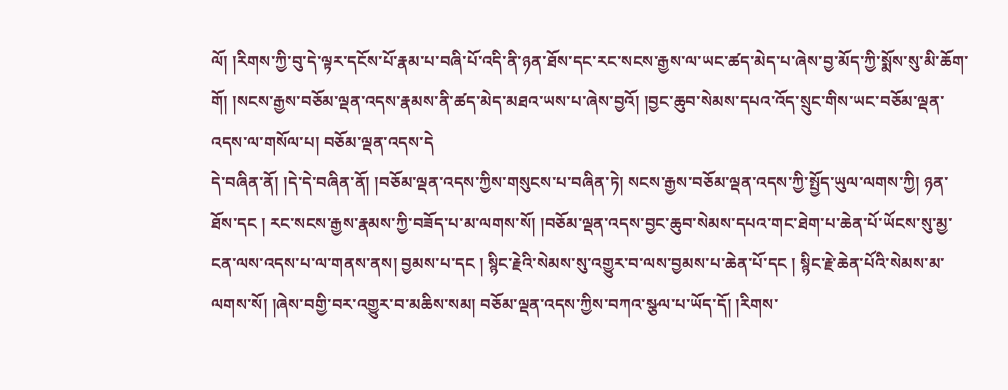ལོ། །རིགས་ཀྱི་བུ་དེ་ལྟར་དངོས་པོ་རྣམ་པ་བཞི་པོ་འདི་ནི་ཉན་ཐོས་དང་རང་སངས་རྒྱས་ལ་ཡང་ཚད་མེད་པ་ཞེས་བྱ་མོད་ཀྱི་སྨོས་སུ་མི་ཆོག་གོ། །སངས་རྒྱས་བཅོམ་ལྡན་འདས་རྣམས་ནི་ཚད་མེད་མཐའ་ཡས་པ་ཞེས་བྱའོ། །བྱང་ཆུབ་སེམས་དཔའ་འོད་སྲུང་གིས་ཡང་བཅོམ་ལྡན་འདས་ལ་གསོལ་པ། བཅོམ་ལྡན་འདས་དེ
དེ་བཞིན་ནོ། །དེ་དེ་བཞིན་ནོ། །བཅོམ་ལྡན་འདས་ཀྱིས་གསུངས་པ་བཞིན་ཏེ། སངས་རྒྱས་བཅོམ་ལྡན་འདས་ཀྱི་སྤྱོད་ཡུལ་ལགས་ཀྱི། ཉན་ཐོས་དང ། རང་སངས་རྒྱས་རྣམས་ཀྱི་བཟོད་པ་མ་ལགས་སོ། །བཅོམ་ལྡན་འདས་བྱང་ཆུབ་སེམས་དཔའ་གང་ཐེག་པ་ཆེན་པོ་ཡོངས་སུ་མྱ་ངན་ལས་འདས་པ་ལ་གནས་ནས། བྱམས་པ་དང ། སྙིང་རྗེའི་སེམས་སུ་འགྱུར་བ་ལས་བྱམས་པ་ཆེན་པོ་དང ། སྙིང་རྗེ་ཆེན་པོའི་སེམས་མ་ལགས་སོ། །ཞེས་བགྱི་བར་འགྱུར་བ་མཆིས་སམ། བཅོམ་ལྡན་འདས་ཀྱིས་བཀའ་སྩལ་པ་ཡོད་དོ། །རིགས་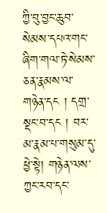ཀྱི་བུ་བྱང་ཆུབ་སེམས་དཔའ་གང་ཞིག་གལ་ཏེ་སེམས་ཅན་རྣམས་ལ་གཉེན་དང ། དགྲ་སྡང་བ་དང ། བར་མ་རྣམ་པ་གསུམ་དུ་ཕྱེ་སྟེ། གཉེན་ལས་ཀྱང་རབ་དང་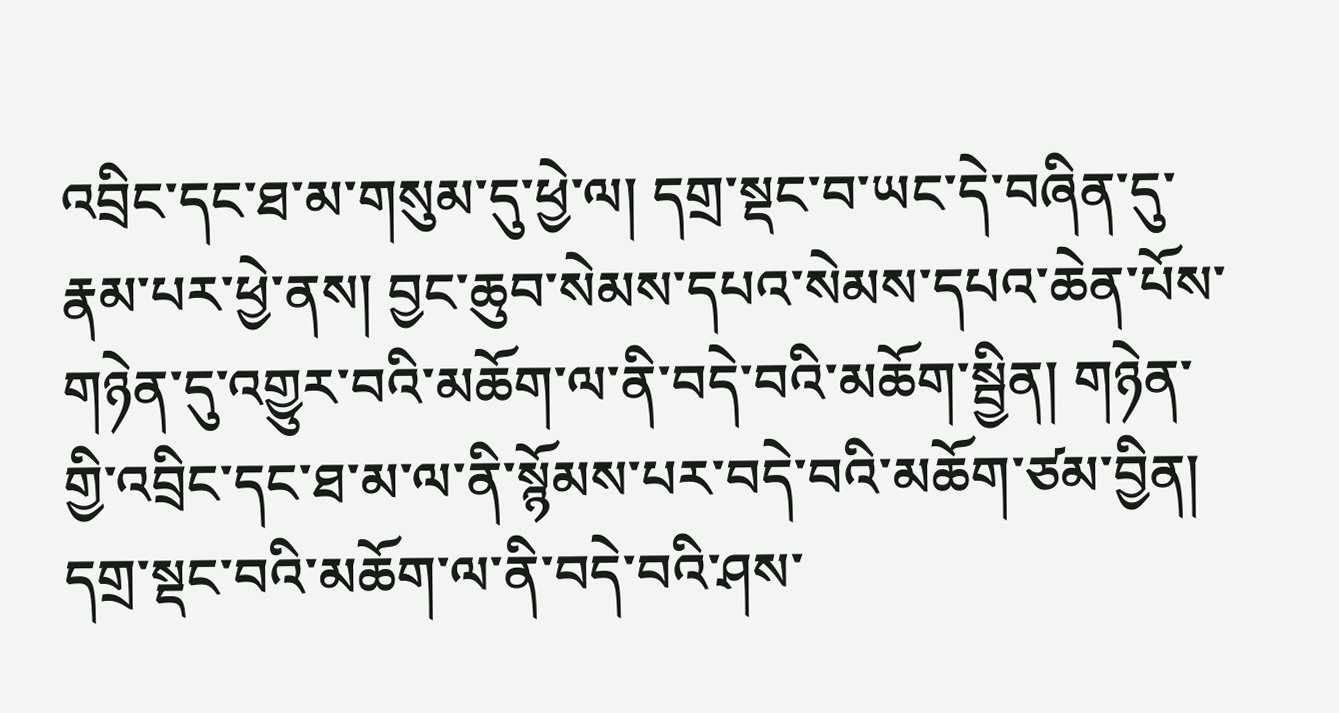འབྲིང་དང་ཐ་མ་གསུམ་དུ་ཕྱེ་ལ། དགྲ་སྡང་བ་ཡང་དེ་བཞིན་དུ་རྣམ་པར་ཕྱེ་ནས། བྱང་ཆུབ་སེམས་དཔའ་སེམས་དཔའ་ཆེན་པོས་གཉེན་དུ་འགྱུར་བའི་མཆོག་ལ་ནི་བདེ་བའི་མཆོག་སྦྱིན། གཉེན་གྱི་འབྲིང་དང་ཐ་མ་ལ་ནི་སྙོམས་པར་བདེ་བའི་མཆོག་ཙམ་བྱིན། དགྲ་སྡང་བའི་མཆོག་ལ་ནི་བདེ་བའི་ཤས་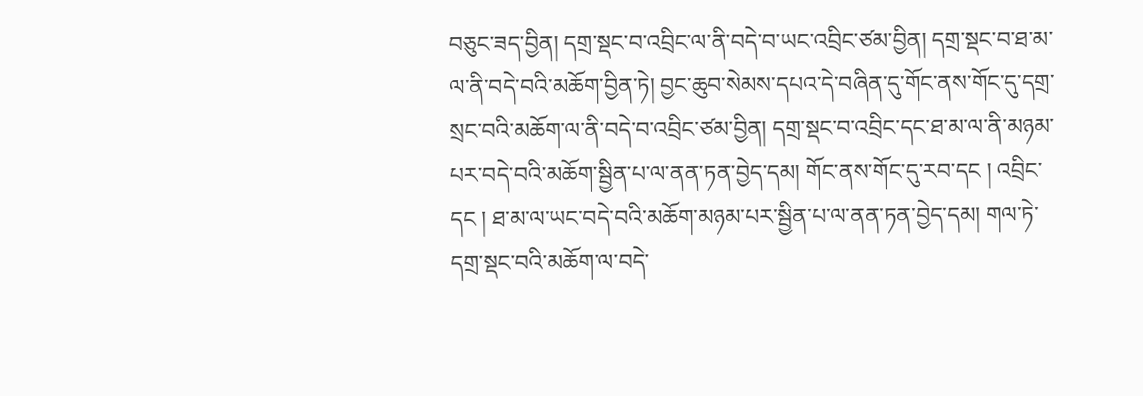བཅུང་ཟད་བྱིན། དགྲ་སྡང་བ་འབྲིང་ལ་ནི་བདེ་བ་ཡང་འབྲིང་ཙམ་བྱིན། དགྲ་སྡང་བ་ཐ་མ་ལ་ནི་བདེ་བའི་མཆོག་བྱིན་ཏེ། བྱང་ཆུབ་སེམས་དཔའ་དེ་བཞིན་དུ་གོང་ནས་གོང་དུ་དགྲ་སྲང་བའི་མཆོག་ལ་ནི་བདེ་བ་འབྲིང་ཙམ་བྱིན། དགྲ་སྡང་བ་འབྲིང་དང་ཐ་མ་ལ་ནི་མཉམ་པར་བདེ་བའི་མཆོག་སྦྱིན་པ་ལ་ནན་ཏན་བྱེད་དམ། གོང་ནས་གོང་དུ་རབ་དང ། འབྲིང་དང ། ཐ་མ་ལ་ཡང་བདེ་བའི་མཆོག་མཉམ་པར་སྦྱིན་པ་ལ་ནན་ཏན་བྱེད་དམ། གལ་ཏེ་དགྲ་སྡང་བའི་མཆོག་ལ་བདེ་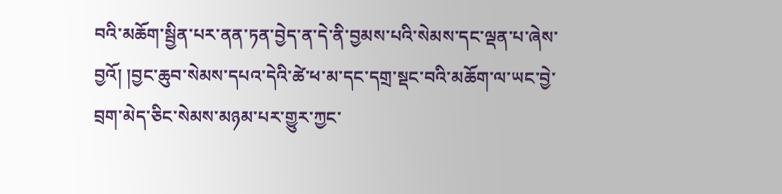བའི་མཆོག་སྦྱིན་པར་ནན་ཏན་བྱེད་ན་དེ་ནི་བྱམས་པའི་སེམས་དང་ལྡན་པ་ཞེས་བྱའོ། །བྱང་ཆུབ་སེམས་དཔའ་དེའི་ཚེ་ཕ་མ་དང་དགྲ་སྡང་བའི་མཆོག་ལ་ཡང་བྱེ་བྲག་མེད་ཅིང་སེམས་མཉམ་པར་གྱུར་ཀྱང་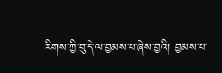རིགས་ཀྱི་བུ་དེ་ལ་བྱམས་པ་ཞེས་བྱའི། བྱམས་པ་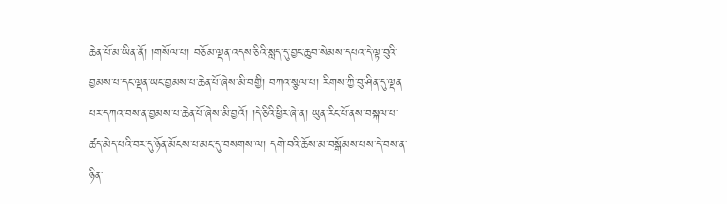ཆེན་པོ་མ་ཡིན་ནོ། །གསོལ་པ། བཅོམ་ལྡན་འདས་ཅིའི་སླད་དུ་བྱང་ཆུབ་སེམས་དཔའ་དེ་ལྟ་བུའི་བྱམས་པ་དང་ལྡན་ཡང་བྱམས་པ་ཆེན་པོ་ཞེས་མི་བགྱི། བཀའ་སྩལ་པ། རིགས་ཀྱི་བུ་ཤིན་དུ་ལྡན
པར་དཀའ་བས་ན་བྱམས་པ་ཆེན་པོ་ཞེས་མི་བྱའོ། །དེ་ཅིའི་ཕྱིར་ཞེ་ན། ཡུན་རིང་པོ་ནས་བསྐལ་པ་ཚད་མེད་པའི་བར་དུ་ཉོན་མོངས་པ་མང་དུ་བསགས་ལ། དགེ་བའི་ཆོས་མ་བསྒོམས་པས་དེ་བས་ན་ཉིན་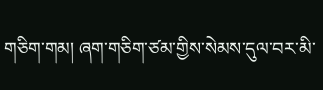གཅིག་གམ། ཞག་གཅིག་ཙམ་གྱིས་སེམས་དུལ་བར་མི་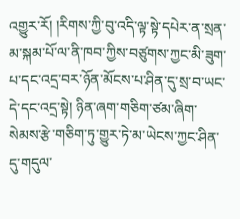འགྱུར་རོ། །རིགས་ཀྱི་བུ་འདི་ལྟ་སྟེ་དཔེར་ན་སྲན་མ་སྐམ་པོ་ལ་ནི་ཁབ་ཀྱིས་བཙུགས་ཀྱང་མི་ཟུག་པ་དང་འདྲ་བར་ཉོན་མོངས་པ་ཤིན་དུ་སྲ་བ་ཡང་དེ་དང་འདྲ་སྟེ། ཉིན་ཞག་གཅིག་ཙམ་ཞིག་སེམས་རྩེ་གཅིག་ཏུ་གྱུར་ཏེ་མ་ཡེངས་ཀྱང་ཤིན་དུ་གདུལ་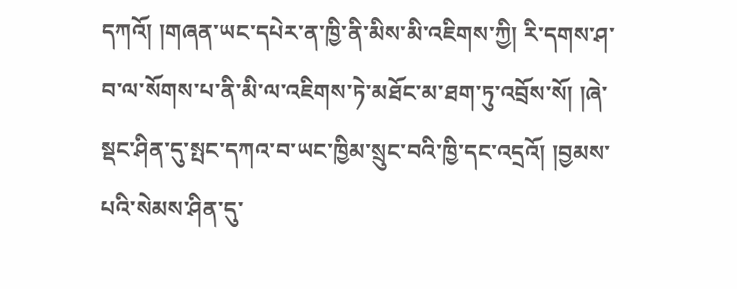དཀའོ། །གཞན་ཡང་དཔེར་ན་ཁྱི་ནི་མིས་མི་འཇིགས་ཀྱི། རི་དགས་ཤ་བ་ལ་སོགས་པ་ནི་མི་ལ་འཇིགས་ཏེ་མཐོང་མ་ཐག་ཏུ་འབྲོས་སོ། །ཞེ་སྡང་ཤིན་དུ་སྤང་དཀའ་བ་ཡང་ཁྱིམ་སྲུང་བའི་ཁྱི་དང་འདྲའོ། །བྱམས་པའི་སེམས་ཤིན་དུ་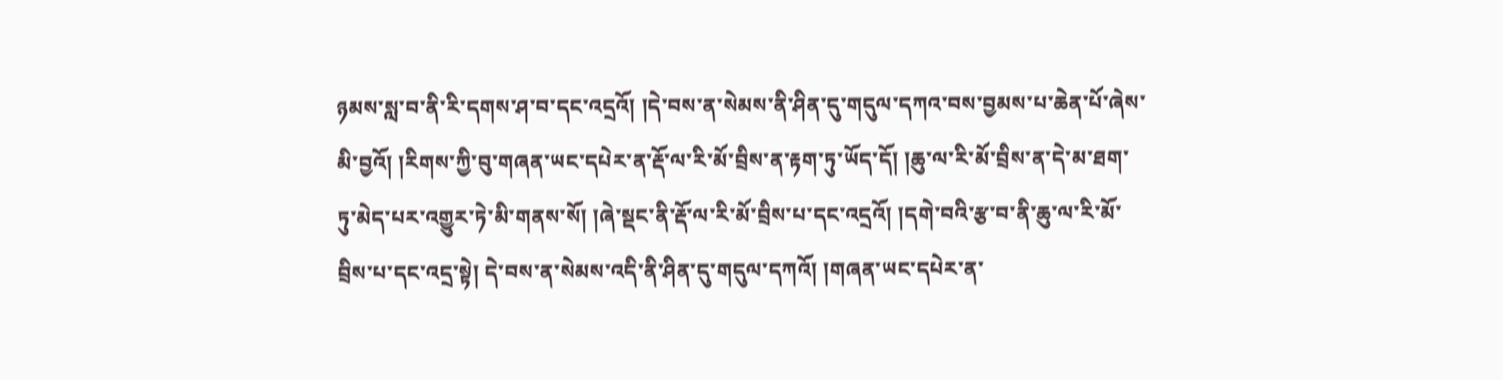ཉམས་སླ་བ་ནི་རི་དགས་ཤ་བ་དང་འདྲའོ། །དེ་བས་ན་སེམས་ནི་ཤིན་དུ་གདུལ་དཀའ་བས་བྱམས་པ་ཆེན་པོ་ཞེས་མི་བྱའོ། །རིགས་ཀྱི་བུ་གཞན་ཡང་དཔེར་ན་རྡོ་ལ་རི་མོ་བྲིས་ན་རྟག་ཏུ་ཡོད་དོ། །ཆུ་ལ་རི་མོ་བྲིས་ན་དེ་མ་ཐག་ཏུ་མེད་པར་འགྱུར་ཏེ་མི་གནས་སོ། །ཞེ་སྡང་ནི་རྡོ་ལ་རི་མོ་བྲིས་པ་དང་འདྲའོ། །དགེ་བའི་རྩ་བ་ནི་ཆུ་ལ་རི་མོ་བྲིས་པ་དང་འདྲ་སྟེ། དེ་བས་ན་སེམས་འདི་ནི་ཤིན་དུ་གདུལ་དཀའོ། །གཞན་ཡང་དཔེར་ན་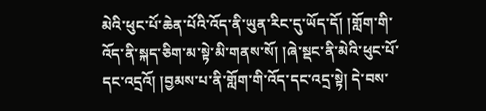མེའི་ཕུང་པོ་ཆེན་པོའི་འོད་ནི་ཡུན་རིང་དུ་ཡོད་དོ། །གློག་གི་འོད་ནི་སྐད་ཅིག་མ་སྟེ་མི་གནས་སོ། །ཞེ་སྡང་ནི་མེའི་ཕུང་པོ་དང་འདྲའོ། །བྱམས་པ་ནི་གློག་གི་འོད་དང་འདྲ་སྟེ། དེ་བས་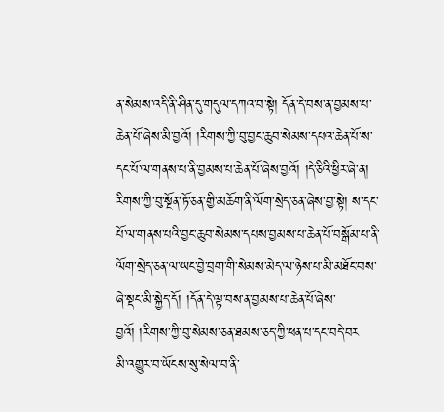ན་སེམས་འདི་ནི་ཤིན་དུ་གདུལ་དཀའ་བ་སྟེ། དོན་དེ་བས་ན་བྱམས་པ་ཆེན་པོ་ཞེས་མི་བྱའོ། །རིགས་ཀྱི་བུ་བྱང་ཆུབ་སེམས་དཔའ་ཆེན་པོ་ས་དང་པོ་ལ་གནས་པ་ནི་བྱམས་པ་ཆེན་པོ་ཞེས་བྱའོ། །དེ་ཅིའི་ཕྱིར་ཞེ་ན། རིགས་ཀྱི་བུ་སྔོན་ཏོ་ཅན་གྱི་མཆོག་ནི་ལོག་སྲེད་ཅན་ཞེས་བྱ་སྟེ། ས་དང་པོ་ལ་གནས་པའི་བྱང་ཆུབ་སེམས་དཔས་བྱམས་པ་ཆེན་པོ་བསྒོམ་པ་ནི་ལོག་སྲེད་ཅན་ལ་ཡང་བྱེ་བྲག་གི་སེམས་མེད་ལ་ཉེས་པ་མི་མཐོང་བས་ཞེ་སྡང་མི་སྐྱེད་དོ། །དོན་དེ་ལྟ་བས་ན་བྱམས་པ་ཆེན་པོ་ཞེས་བྱའོ། །རིགས་ཀྱི་བུ་སེམས་ཅན་ཐམས་ཅད་ཀྱི་ཕན་པ་དང་བདེ་བར
མི་འགྱུར་བ་ཡོངས་སུ་སེལ་བ་ནི་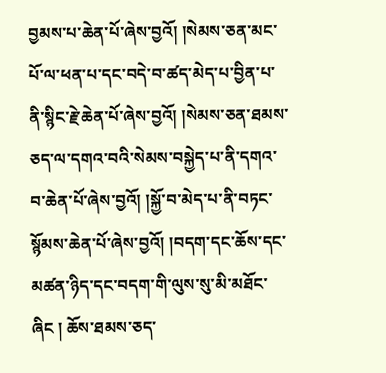བྱམས་པ་ཆེན་པོ་ཞེས་བྱའོ། །སེམས་ཅན་མང་པོ་ལ་ཕན་པ་དང་བདེ་བ་ཚད་མེད་པ་བྱིན་པ་ནི་སྙིང་རྗེ་ཆེན་པོ་ཞེས་བྱའོ། །སེམས་ཅན་ཐམས་ཅད་ལ་དགའ་བའི་སེམས་བསྐྱེད་པ་ནི་དགའ་བ་ཆེན་པོ་ཞེས་བྱའོ། །སྐྱོ་བ་མེད་པ་ནི་བཏང་སྙོམས་ཆེན་པོ་ཞེས་བྱའོ། །བདག་དང་ཆོས་དང་མཚན་ཉིད་དང་བདག་གི་ལུས་སུ་མི་མཐོང་ཞིང ། ཆོས་ཐམས་ཅད་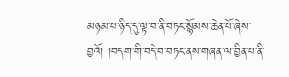མཉམ་པ་ཉིད་དུ་ལྟ་བ་ནི་བཏང་སྙོམས་ཆེན་པོ་ཞེས་བྱའོ། །བདག་གི་བདེ་བ་བཏང་ནས་གཞན་ལ་བྱིན་པ་ནི་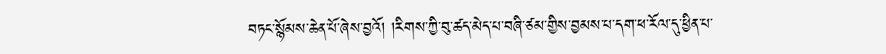བཏང་སྙོམས་ཆེན་པོ་ཞེས་བྱའོ། །རིགས་ཀྱི་བུ་ཚད་མེད་པ་བཞི་ཙམ་གྱིས་བྱམས་པ་དག་ཕ་རོལ་དུ་ཕྱིན་པ་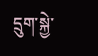དྲུག་སྐྱེ་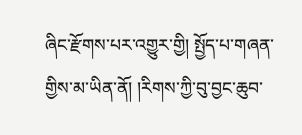ཞིང་རྫོགས་པར་འགྱུར་གྱི། སྤྱོད་པ་གཞན་གྱིས་མ་ཡིན་ནོ། །རིགས་ཀྱི་བུ་བྱང་ཆུབ་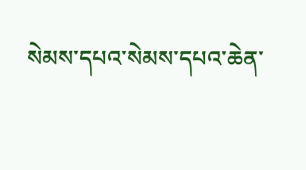སེམས་དཔའ་སེམས་དཔའ་ཆེན་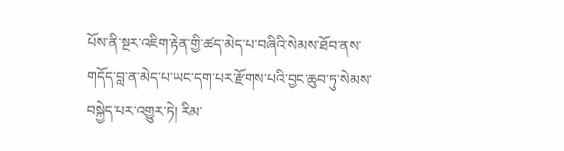པོས་ནི་སྔར་འཇིག་རྟེན་གྱི་ཚད་མེད་པ་བཞིའི་སེམས་ཐོབ་ནས་གདོད་བླ་ན་མེད་པ་ཡང་དག་པར་རྫོགས་པའི་བྱང་ཆུབ་ཏུ་སེམས་བསྐྱེད་པར་འགྱུར་ཏེ། རིམ་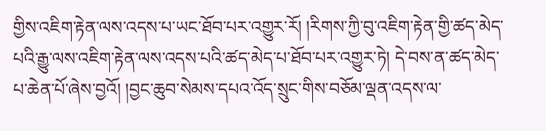གྱིས་འཇིག་རྟེན་ལས་འདས་པ་ཡང་ཐོབ་པར་འགྱུར་རོ། །རིགས་ཀྱི་བུ་འཇིག་རྟེན་གྱི་ཚད་མེད་པའི་རྒྱུ་ལས་འཇིག་རྟེན་ལས་འདས་པའི་ཚད་མེད་པ་ཐོབ་པར་འགྱུར་ཏེ། དེ་བས་ན་ཚད་མེད་པ་ཆེན་པོ་ཞེས་བྱའོ། །བྱང་ཆུབ་སེམས་དཔའ་འོད་སྲུང་གིས་བཅོམ་ལྡན་འདས་ལ་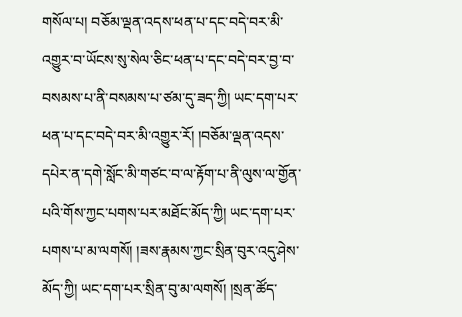གསོལ་པ། བཅོམ་ལྡན་འདས་ཕན་པ་དང་བདེ་བར་མི་འགྱུར་བ་ཡོངས་སུ་སེལ་ཅིང་ཕན་པ་དང་བདེ་བར་བྱ་བ་བསམས་པ་ནི་བསམས་པ་ཙམ་དུ་ཟད་ཀྱི། ཡང་དག་པར་ཕན་པ་དང་བདེ་བར་མི་འགྱུར་རོ། །བཅོམ་ལྡན་འདས་དཔེར་ན་དགེ་སློང་མི་གཙང་བ་ལ་རྟོག་པ་ནི་ལུས་ལ་གྱོན་པའི་གོས་ཀྱང་པགས་པར་མཐོང་མོད་ཀྱི། ཡང་དག་པར་པགས་པ་མ་ལགསོ། །ཟས་རྣམས་ཀྱང་སྲིན་བུར་འདུ་ཤེས་མོད་ཀྱི། ཡང་དག་པར་སྲིན་བུ་མ་ལགསོ། །སྲན་ཚོད་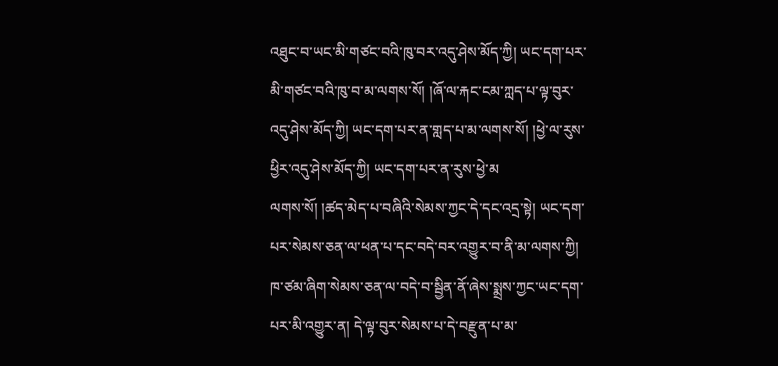འཐུང་བ་ཡང་མི་གཙང་བའི་ཁུ་བར་འདུ་ཤེས་མོད་ཀྱི། ཡང་དག་པར་མི་གཙང་བའི་ཁུ་བ་མ་ལགས་སོ། །ཞོ་ལ་རྐང་ངམ་ཀླད་པ་ལྟ་བུར་འདུ་ཤེས་མོད་ཀྱི། ཡང་དག་པར་ན་གླད་པ་མ་ལགས་སོ། །ཕྱེ་ལ་རུས་ཕྱིར་འདུ་ཤེས་མོད་ཀྱི། ཡང་དག་པར་ན་རུས་ཕྱེ་མ
ལགས་སོ། །ཚད་མེད་པ་བཞིའི་སེམས་ཀྱང་དེ་དང་འདྲ་སྟེ། ཡང་དག་པར་སེམས་ཅན་ལ་ཕན་པ་དང་བདེ་བར་འགྱུར་བ་ནི་མ་ལགས་ཀྱི། ཁ་ཙམ་ཞིག་སེམས་ཅན་ལ་བདེ་བ་སྦྱིན་ནོ་ཞེས་སྨྲས་ཀྱང་ཡང་དག་པར་མི་འགྱུར་ན། དེ་ལྟ་བུར་སེམས་པ་དེ་བརྫུན་པ་མ་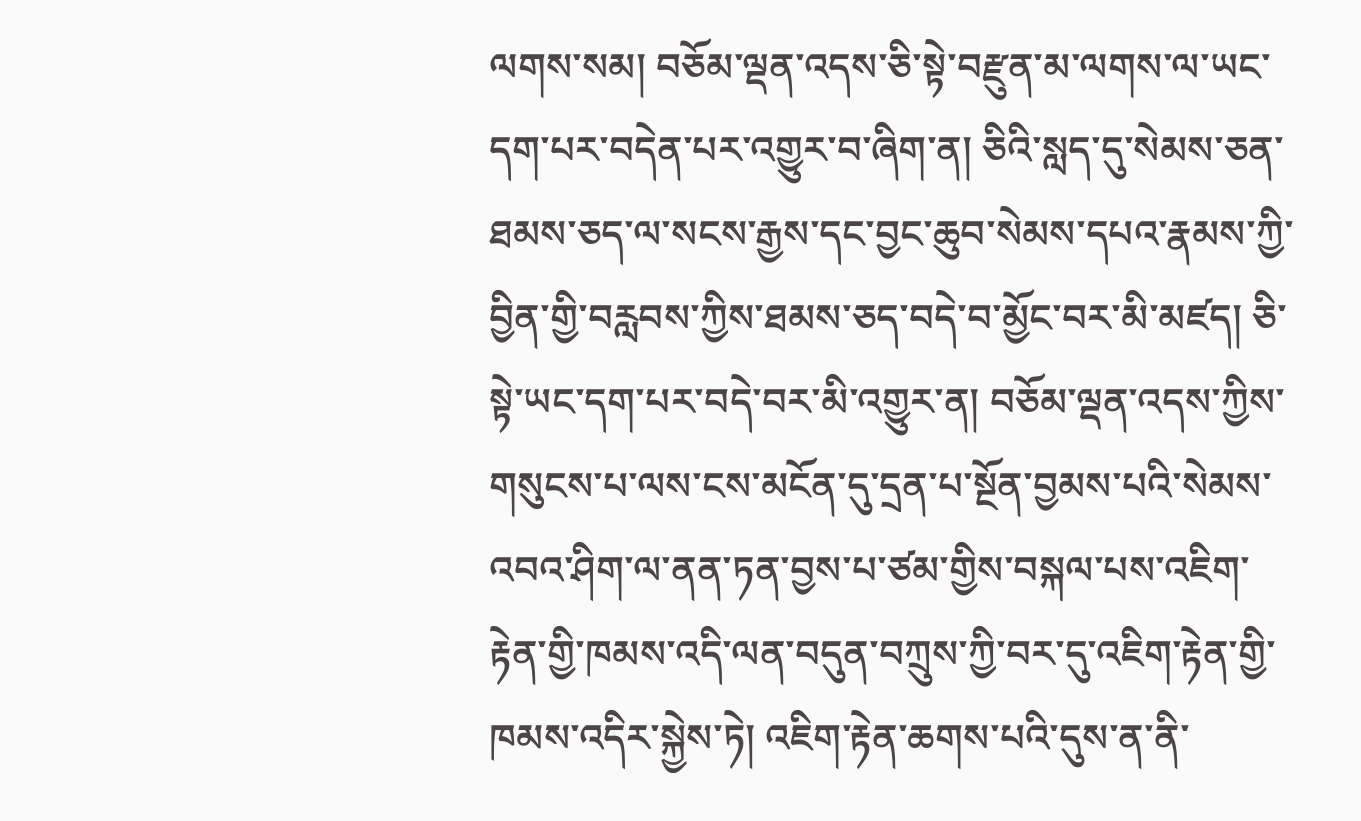ལགས་སམ། བཅོམ་ལྡན་འདས་ཅི་སྟེ་བརྫུན་མ་ལགས་ལ་ཡང་དག་པར་བདེན་པར་འགྱུར་བ་ཞིག་ན། ཅིའི་སླད་དུ་སེམས་ཅན་ཐམས་ཅད་ལ་སངས་རྒྱས་དང་བྱང་ཆུབ་སེམས་དཔའ་རྣམས་ཀྱི་བྱིན་གྱི་བརླབས་ཀྱིས་ཐམས་ཅད་བདེ་བ་མྱོང་བར་མི་མཛད། ཅི་སྟེ་ཡང་དག་པར་བདེ་བར་མི་འགྱུར་ན། བཅོམ་ལྡན་འདས་ཀྱིས་གསུངས་པ་ལས་ངས་མངོན་དུ་དྲན་པ་སྔོན་བྱམས་པའི་སེམས་འབའ་ཤིག་ལ་ནན་ཏན་བྱས་པ་ཙམ་གྱིས་བསྐལ་པས་འཇིག་རྟེན་གྱི་ཁམས་འདི་ལན་བདུན་བཀྲུས་ཀྱི་བར་དུ་འཇིག་རྟེན་གྱི་ཁམས་འདིར་སྐྱེས་ཏེ། འཇིག་རྟེན་ཆགས་པའི་དུས་ན་ནི་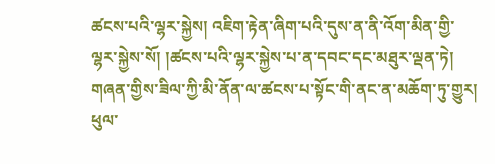ཚངས་པའི་ལྷར་སྐྱེས། འཇིག་རྟེན་ཞིག་པའི་དུས་ན་ནི་འོག་མིན་གྱི་ལྷར་སྐྱེས་སོ། །ཚངས་པའི་ལྷར་སྐྱེས་པ་ན་དབང་དང་མཐུར་ལྡན་ཏེ། གཞན་གྱིས་ཟིལ་ཀྱི་མི་ནོན་ལ་ཚངས་པ་སྟོང་གི་ནང་ན་མཆོག་ཏུ་གྱུར། ཕུལ་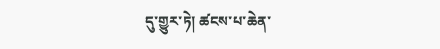དུ་གྱུར་ཏེ། ཚངས་པ་ཆེན་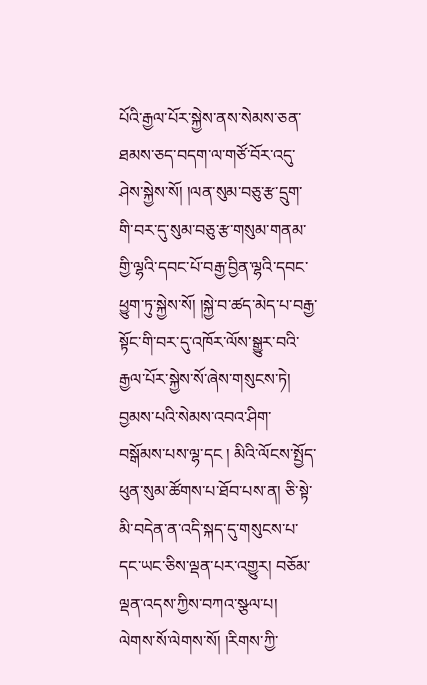པོའི་རྒྱལ་པོར་སྐྱེས་ནས་སེམས་ཅན་ཐམས་ཅད་བདག་ལ་གཙོ་བོར་འདུ་ཤེས་སྐྱེས་སོ། །ལན་སུམ་བཅུ་རྩ་དྲུག་གི་བར་དུ་སུམ་བཅུ་རྩ་གསུམ་གནམ་གྱི་ལྷའི་དབང་པོ་བརྒྱ་བྱིན་ལྷའི་དབང་ཕྱུག་ཏུ་སྐྱེས་སོ། །སྐྱེ་བ་ཚད་མེད་པ་བརྒྱ་སྟོང་གི་བར་དུ་འཁོར་ལོས་སྒྱུར་བའི་རྒྱལ་པོར་སྐྱེས་སོ་ཞེས་གསུངས་ཏེ། བྱམས་པའི་སེམས་འབའ་ཤིག་བསྒོམས་པས་ལྷ་དང ། མིའི་ལོངས་སྤྱོད་ཕུན་སུམ་ཚོགས་པ་ཐོབ་པས་ན། ཅི་སྟེ་མི་བདེན་ན་འདི་སྐད་དུ་གསུངས་པ་དང་ཡང་ཅིས་ལྡན་པར་འགྱུར། བཅོམ་ལྡན་འདས་ཀྱིས་བཀའ་སྩལ་པ། ལེགས་སོ་ལེགས་སོ། །རིགས་ཀྱི་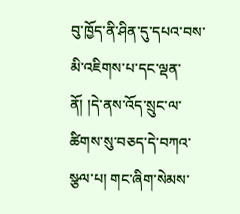བུ་ཁྱོད་ནི་ཤིན་དུ་དཔའ་བས་མི་འཇིགས་པ་དང་ལྡན་ནོ། །དེ་ནས་འོད་སྲུང་ལ་ཚིགས་སུ་བཅད་དེ་བཀའ་སྩལ་པ། གང་ཞིག་སེམས་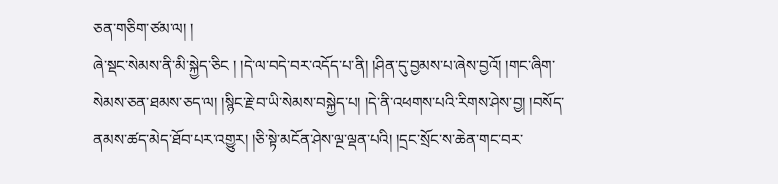ཅན་གཅིག་ཙམ་ལ། །
ཞེ་སྡང་སེམས་ནི་མི་སྐྱེད་ཅིང ། །དེ་ལ་བདེ་བར་འདོད་པ་ནི། །ཤིན་དུ་བྱམས་པ་ཞེས་བྱའོ། །གང་ཞིག་སེམས་ཅན་ཐམས་ཅད་ལ། །སྙིང་རྗེ་བ་ཡི་སེམས་བསྐྱེད་པ། །དེ་ནི་འཕགས་པའི་རིགས་ཤེས་བྱ། །བསོད་ནམས་ཚད་མེད་ཐོབ་པར་འགྱུར། །ཅི་སྟེ་མངོན་ཤེས་ལྔ་ལྡན་པའི། །དྲང་སྲོང་ས་ཆེན་གང་བར་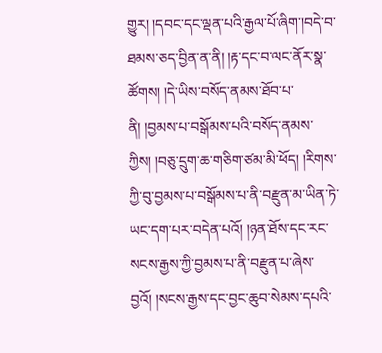གྱུར། །དབང་དང་ལྡན་པའི་རྒྱལ་པོ་ཞིག་།བདེ་བ་ཐམས་ཅད་བྱིན་ན་ནི། །རྟ་དང་བ་ལང་ནོར་སྣ་ཚོགས། །དེ་ཡིས་བསོད་ནམས་ཐོབ་པ་ནི། །བྱམས་པ་བསྒོམས་པའི་བསོད་ནམས་ཀྱིས། །བཅུ་དྲུག་ཆ་གཅིག་ཙམ་མི་ཕོད། །རིགས་ཀྱི་བུ་བྱམས་པ་བསྒོམས་པ་ནི་བརྫུན་མ་ཡིན་ཏེ་ཡང་དག་པར་བདེན་པའོ། །ཉན་ཐོས་དང་རང་སངས་རྒྱས་ཀྱི་བྱམས་པ་ནི་བརྫུན་པ་ཞེས་བྱའོ། །སངས་རྒྱས་དང་བྱང་ཆུབ་སེམས་དཔའི་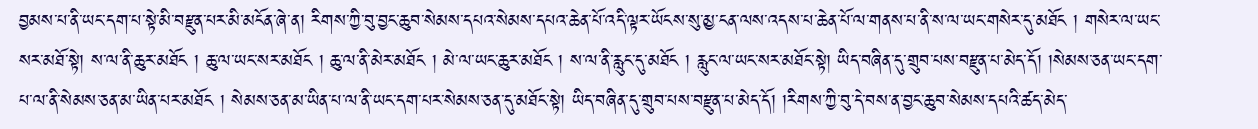བྱམས་པ་ནི་ཡང་དག་པ་སྟེ་མི་བརྫུན་པར་མི་མངོན་ཞེ་ན། རིགས་ཀྱི་བུ་བྱང་ཆུབ་སེམས་དཔའ་སེམས་དཔའ་ཆེན་པོ་འདི་ལྟར་ཡོངས་སུ་མྱ་ངན་ལས་འདས་པ་ཆེན་པོ་ལ་གནས་པ་ནི་ས་ལ་ཡང་གསེར་དུ་མཐོང ། གསེར་ལ་ཡང་སར་མཐོ་སྟེ། ས་ལ་ནི་ཆུར་མཐོང ། ཆུ་ལ་ཡང་སར་མཐོང ། ཆུ་ལ་ནི་མེར་མཐོང ། མེ་ལ་ཡང་ཆུར་མཐོང ། ས་ལ་ནི་རླུང་དུ་མཐོང ། རླུང་ལ་ཡང་སར་མཐོང་སྟེ། ཡིད་བཞིན་དུ་གྲུབ་པས་བརྫུན་པ་མེད་དོ། །སེམས་ཅན་ཡང་དག་པ་ལ་ནི་སེམས་ཅན་མ་ཡིན་པར་མཐོང ། སེམས་ཅན་མ་ཡིན་པ་ལ་ནི་ཡང་དག་པར་སེམས་ཅན་དུ་མཐོང་སྟེ། ཡིད་བཞིན་དུ་གྲུབ་པས་བརྫུན་པ་མེད་དོ། །རིགས་ཀྱི་བུ་དེ་བས་ན་བྱང་ཆུབ་སེམས་དཔའི་ཚད་མེད་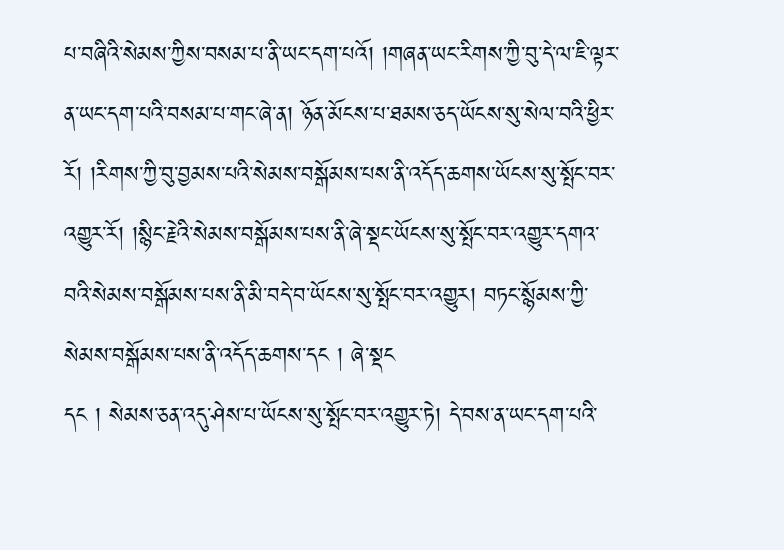པ་བཞིའི་སེམས་ཀྱིས་བསམ་པ་ནི་ཡང་དག་པའོ། །གཞན་ཡང་རིགས་ཀྱི་བུ་དེ་ལ་ཇི་ལྟར་ན་ཡང་དག་པའི་བསམ་པ་གང་ཞེ་ན། ཉོན་མོངས་པ་ཐམས་ཅད་ཡོངས་སུ་སེལ་བའི་ཕྱིར་རོ། །རིགས་ཀྱི་བུ་བྱམས་པའི་སེམས་བསྒོམས་པས་ནི་འདོད་ཆགས་ཡོངས་སུ་སྤོང་བར་འགྱུར་རོ། །སྙིང་རྗེའི་སེམས་བསྒོམས་པས་ནི་ཞེ་སྡང་ཡོངས་སུ་སྤོང་བར་འགྱུར་དགའ་བའི་སེམས་བསྒོམས་པས་ནི་མི་བདེ་བ་ཡོངས་སུ་སྤོང་བར་འགྱུར། བཏང་སྙོམས་ཀྱི་སེམས་བསྒོམས་པས་ནི་འདོད་ཆགས་དང ། ཞེ་སྡང
དང ། སེམས་ཅན་འདུ་ཤེས་པ་ཡོངས་སུ་སྤོང་བར་འགྱུར་ཏེ། དེ་བས་ན་ཡང་དག་པའི་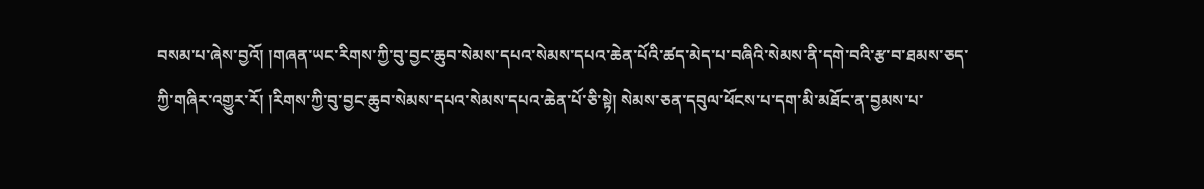བསམ་པ་ཞེས་བྱའོ། །གཞན་ཡང་རིགས་ཀྱི་བུ་བྱང་ཆུབ་སེམས་དཔའ་སེམས་དཔའ་ཆེན་པོའི་ཚད་མེད་པ་བཞིའི་སེམས་ནི་དགེ་བའི་རྩ་བ་ཐམས་ཅད་ཀྱི་གཞིར་འགྱུར་རོ། །རིགས་ཀྱི་བུ་བྱང་ཆུབ་སེམས་དཔའ་སེམས་དཔའ་ཆེན་པོ་ཅི་སྟེ། སེམས་ཅན་དབུལ་ཕོངས་པ་དག་མི་མཐོང་ན་བྱམས་པ་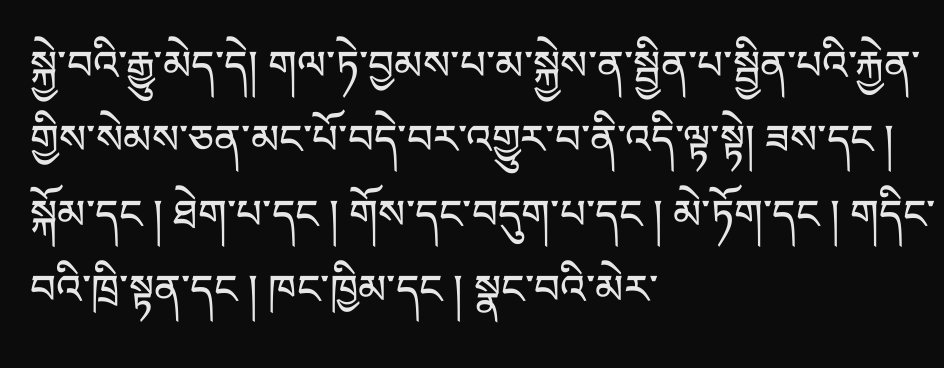སྐྱེ་བའི་རྒྱུ་མེད་དེ། གལ་ཏེ་བྱམས་པ་མ་སྐྱེས་ན་སྦྱིན་པ་སྦྱིན་པའི་རྐྱེན་གྱིས་སེམས་ཅན་མང་པོ་བདེ་བར་འགྱུར་བ་ནི་འདི་ལྟ་སྟེ། ཟས་དང ། སྐོམ་དང ། ཐེག་པ་དང ། གོས་དང་བདུག་པ་དང ། མེ་ཏོག་དང ། གདིང་བའི་ཁྲི་སྟན་དང ། ཁང་ཁྱིམ་དང ། སྣང་བའི་མེར་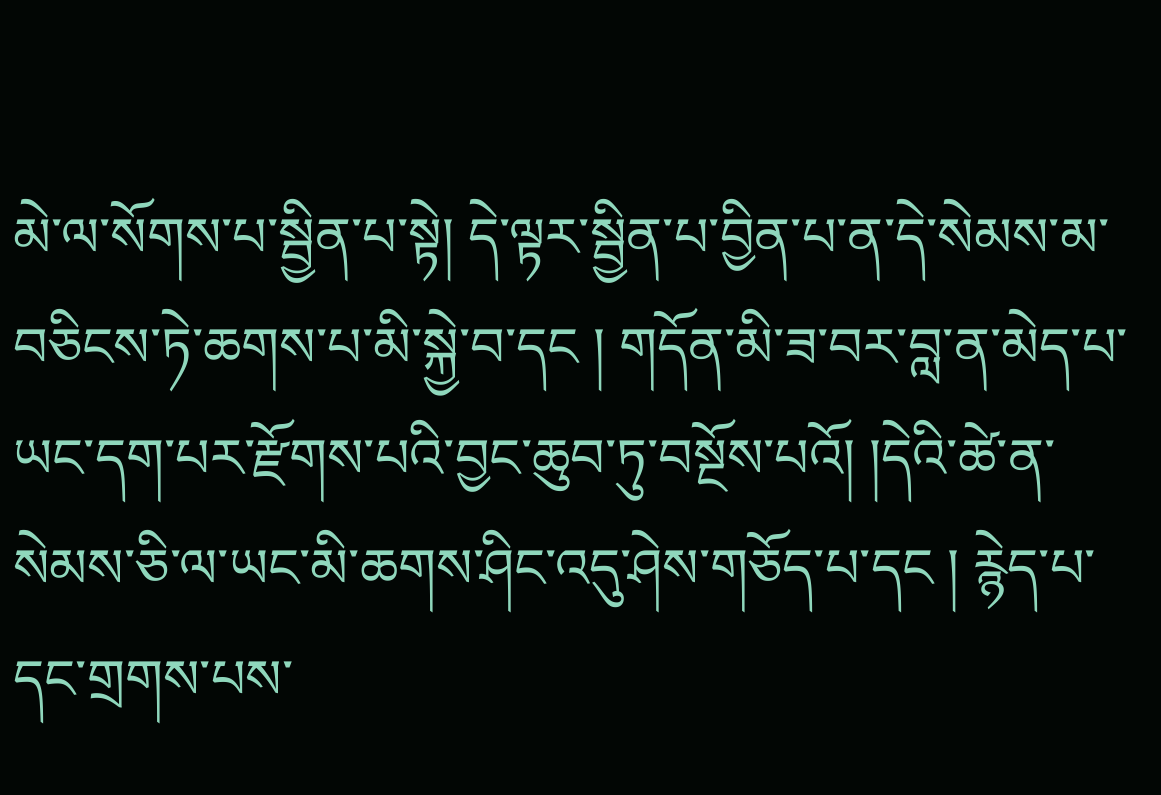མེ་ལ་སོགས་པ་སྦྱིན་པ་སྟེ། དེ་ལྟར་སྦྱིན་པ་བྱིན་པ་ན་དེ་སེམས་མ་བཅིངས་ཏེ་ཆགས་པ་མི་སྐྱེ་བ་དང ། གདོན་མི་ཟ་བར་བླ་ན་མེད་པ་ཡང་དག་པར་རྫོགས་པའི་བྱང་ཆུབ་ཏུ་བསྔོས་པའོ། །དེའི་ཚེ་ན་སེམས་ཅི་ལ་ཡང་མི་ཆགས་ཤིང་འདུ་ཤེས་གཅོད་པ་དང ། རྙེད་པ་དང་གྲགས་པས་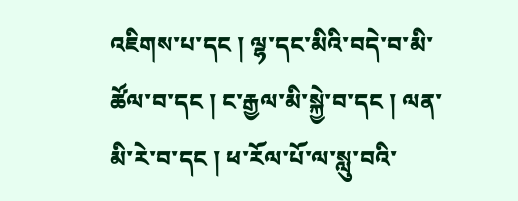འཇིགས་པ་དང ། ལྷ་དང་མིའི་བདེ་བ་མི་ཚོལ་བ་དང ། ང་རྒྱལ་མི་སྐྱེ་བ་དང ། ལན་མི་རེ་བ་དང ། ཕ་རོལ་པོ་ལ་སླུ་བའི་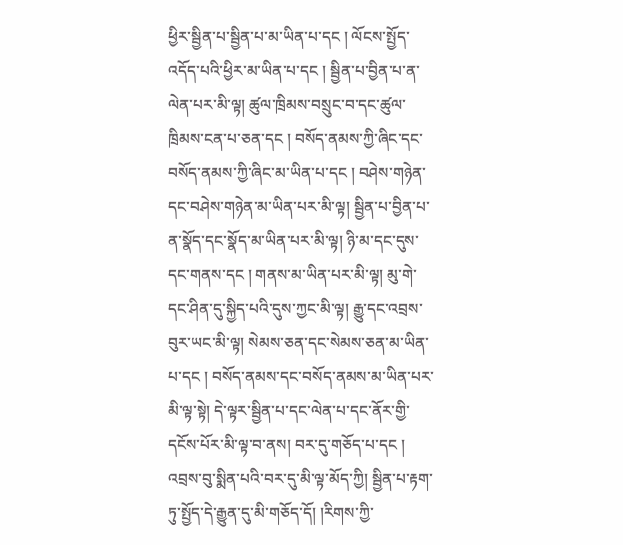ཕྱིར་སྦྱིན་པ་སྦྱིན་པ་མ་ཡིན་པ་དང ། ལོངས་སྤྱོད་འདོད་པའི་ཕྱིར་མ་ཡིན་པ་དང ། སྦྱིན་པ་བྱིན་པ་ན་ལེན་པར་མི་ལྟ། ཚུལ་ཁྲིམས་བསྲུང་བ་དང་ཚུལ་ཁྲིམས་ངན་པ་ཅན་དང ། བསོད་ནམས་ཀྱི་ཞིང་དང་བསོད་ནམས་ཀྱི་ཞིང་མ་ཡིན་པ་དང ། བཤེས་གཉེན་དང་བཤེས་གཉེན་མ་ཡིན་པར་མི་ལྟ། སྦྱིན་པ་བྱིན་པ་ན་སྣོད་དང་སྣོད་མ་ཡིན་པར་མི་ལྟ། ཉི་མ་དང་དུས་དང་གནས་དང ། གནས་མ་ཡིན་པར་མི་ལྟ། མུ་གེ་དང་ཤིན་དུ་སྐྱིད་པའི་དུས་ཀྱང་མི་ལྟ། རྒྱུ་དང་འབྲས་བུར་ཡང་མི་ལྟ། སེམས་ཅན་དང་སེམས་ཅན་མ་ཡིན་པ་དང ། བསོད་ནམས་དང་བསོད་ནམས་མ་ཡིན་པར་མི་ལྟ་སྟེ། དེ་ལྟར་སྦྱིན་པ་དང་ལེན་པ་དང་ནོར་གྱི་དངོས་པོར་མི་ལྟ་བ་ནས། བར་དུ་གཅོད་པ་དང ། འབྲས་བུ་སྨིན་པའི་བར་དུ་མི་ལྟ་མོད་ཀྱི། སྦྱིན་པ་རྟག་ཏུ་སྤྱོད་དེ་རྒྱུན་དུ་མི་གཅོད་དོ། །རིགས་ཀྱི་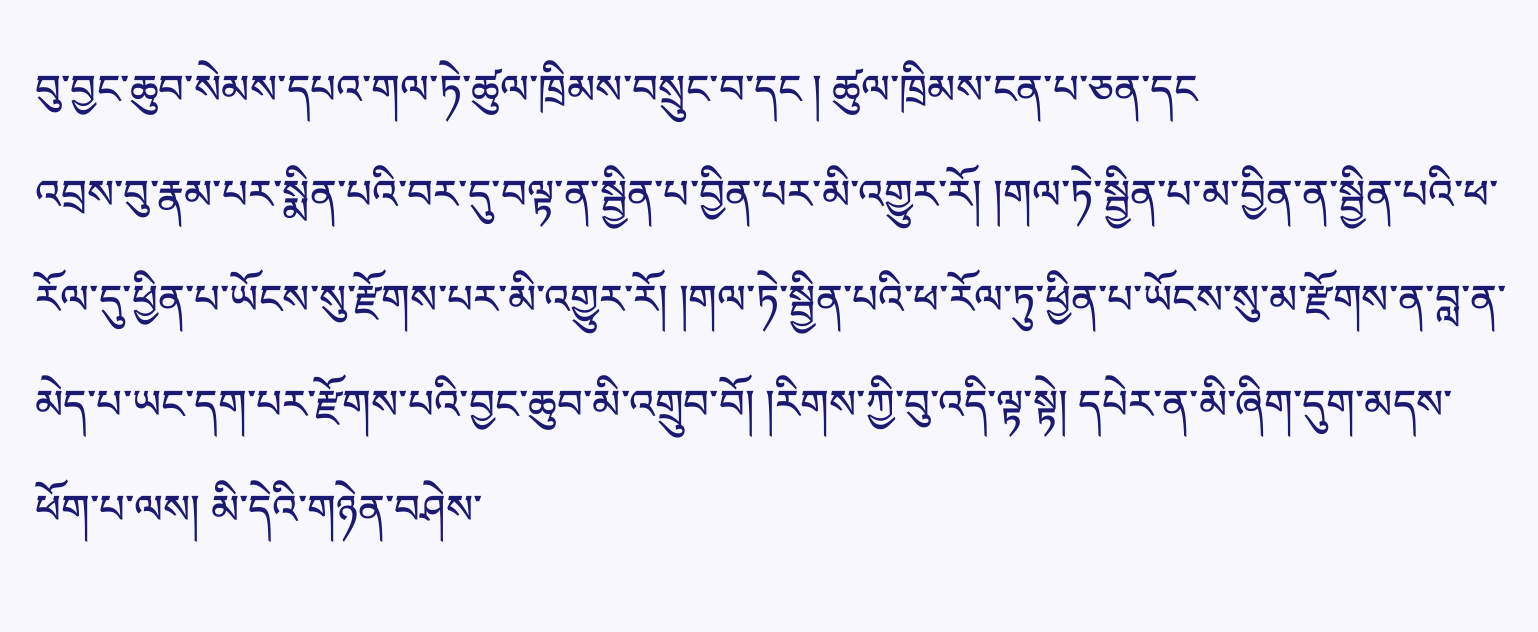བུ་བྱང་ཆུབ་སེམས་དཔའ་གལ་ཏེ་ཚུལ་ཁྲིམས་བསྲུང་བ་དང ། ཚུལ་ཁྲིམས་ངན་པ་ཅན་དང
འབྲས་བུ་རྣམ་པར་སྨིན་པའི་བར་དུ་བལྟ་ན་སྦྱིན་པ་བྱིན་པར་མི་འགྱུར་རོ། །གལ་ཏེ་སྦྱིན་པ་མ་བྱིན་ན་སྦྱིན་པའི་ཕ་རོལ་དུ་ཕྱིན་པ་ཡོངས་སུ་རྫོགས་པར་མི་འགྱུར་རོ། །གལ་ཏེ་སྦྱིན་པའི་ཕ་རོལ་ཏུ་ཕྱིན་པ་ཡོངས་སུ་མ་རྫོགས་ན་བླ་ན་མེད་པ་ཡང་དག་པར་རྫོགས་པའི་བྱང་ཆུབ་མི་འགྲུབ་བོ། །རིགས་ཀྱི་བུ་འདི་ལྟ་སྟེ། དཔེར་ན་མི་ཞིག་དུག་མདས་ཕོག་པ་ལས། མི་དེའི་གཉེན་བཤེས་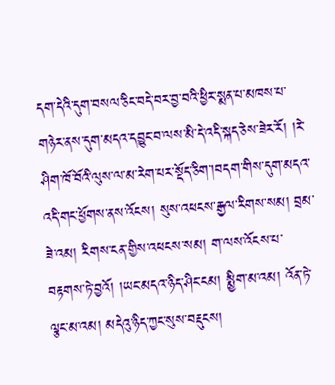དག་དེའི་དུག་བསལ་ཅིང་བདེ་བར་བྱ་བའི་ཕྱིར་སྨན་པ་མཁས་པ་གཉེར་ནས་དུག་མདའ་དབྱུང་བ་ལས་མི་དེ་འདི་སྐད་ཅེས་ཟེར་རོ། །རེ་ཤིག་ཁོ་བོའི་ལུས་ལ་མ་རེག་པར་སྡོད་ཅིག་།བདག་གིས་དུག་མདའ་འདི་གང་ཕྱོགས་ནས་འོངས། སུས་འཕངས་རྒྱལ་རིགས་སམ། བྲམ་ཟེ་འམ། རིགས་ངན་གྱིས་འཕངས་སམ། ག་ལས་འོངས་པ་བརྟགས་ཏེ་བྱའོ། །ཡང་མདའ་ཉིད་ཤིང་ངམ། སྨྱིག་མ་འམ། འོན་ཏེ་ལྕང་མ་འམ། མདེའུ་ཉིད་ཀྱང་སུས་བརྡུངས།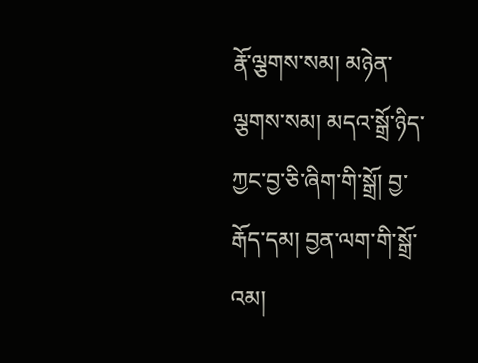རྣོ་ལྕགས་སམ། མཉེན་ལྕགས་སམ། མདའ་སྒྲོ་ཉིད་ཀྱང་བྱ་ཅི་ཞིག་གི་སྒྲོ། བྱ་རྒོད་དམ། བྱན་ལག་གི་སྒྲོ་འམ།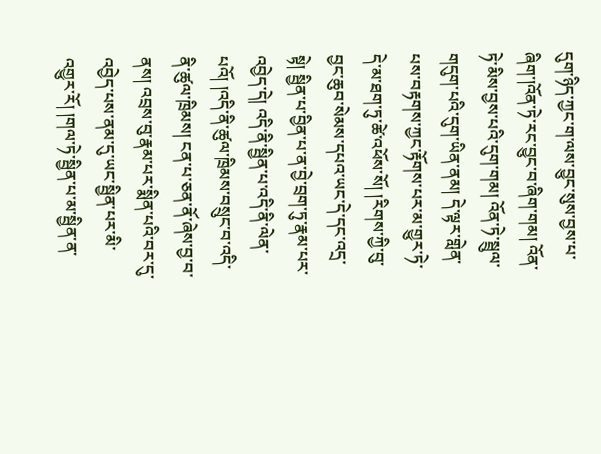དུག་ཉིད་ཀྱང་ག་ལས་བྱུང་སུས་བྱས་པ་ཞིག་།འོན་ཏེ་རང་བྱུང་བ་ཞིག་གམ། འོན་ཏེ་མིས་བྱས་པའི་དུག་གམ། འོན་ཏེ་སྦྲུལ་གདུག་པའི་དུག་ཡིན་ནམ། དེ་ལྟར་གླེན་པས་བརྟགས་ཀྱང་རྟོགས་པར་མ་གྱུར་ཏེ་དེ་མ་ཐག་ཏུ་ཚེ་འཕོས་སོ། །རིགས་ཀྱི་བུ་བྱང་ཆུབ་སེམས་དཔའ་ཡང་དེ་དང་འདྲ་སྟེ། སྦྱིན་པ་བྱིན་པ་ན་བྱེ་བྲག་ཏུ་རྣམ་པར་འབྱེད་དེ། འདི་ནི་སྦྱིན་པ་འདི་ནི་ལེན་པའོ། །འདི་ནི་ཚུལ་ཁྲིམས་བསྲུང་བ་འདི་ནི་ཚུལ་ཁྲིམས། ངན་པ་ཅན་ནོ་ཞེས་བྱ་བ་ནས། འབྲས་བུ་རྣམ་པར་སྨིན་པའི་བར་དུ་འབྱེད་པས་ནམ་དུ་ཡང་སྦྱིན་པར་མི་འགྱུར་རོ། །གལ་ཏེ་སྦྱིན་པ་མ་སྦྱིན་ན་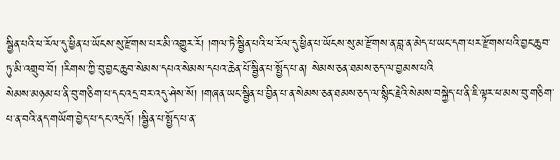སྦྱིན་པའི་ཕ་རོལ་དུ་ཕྱིན་པ་ཡོངས་སུ་རྫོགས་པར་མི་འགྱུར་རོ། །གལ་ཏེ་སྦྱིན་པའི་ཕ་རོལ་དུ་ཕྱིན་པ་ཡོངས་སུ་མ་རྫོགས་ན་བླ་ན་མེད་པ་ཡང་དག་པར་རྫོགས་པའི་བྱང་ཆུབ་ཏུ་མི་འགྲུབ་བོ། །རིགས་ཀྱི་བུ་བྱང་ཆུབ་སེམས་དཔའ་སེམས་དཔའ་ཆེན་པོ་སྦྱིན་པ་སྤྱོད་པ་ན། སེམས་ཅན་ཐམས་ཅད་ལ་བྱམས་པའི
སེམས་མཉམ་པ་ནི་བུ་གཅིག་པ་དང་འདྲ་བར་འདུ་ཤེས་སོ། །གཞན་ཡང་སྦྱིན་པ་བྱིན་པ་ན་སེམས་ཅན་ཐམས་ཅད་ལ་སྙིང་རྗེའི་སེམས་བསྐྱེད་པ་ནི་ཇི་ལྟར་ཕ་མས་བུ་གཅིག་པ་ན་བའི་ནད་གཡོག་བྱེད་པ་དང་འདྲའོ། །སྦྱིན་པ་སྤྱོད་པ་ན་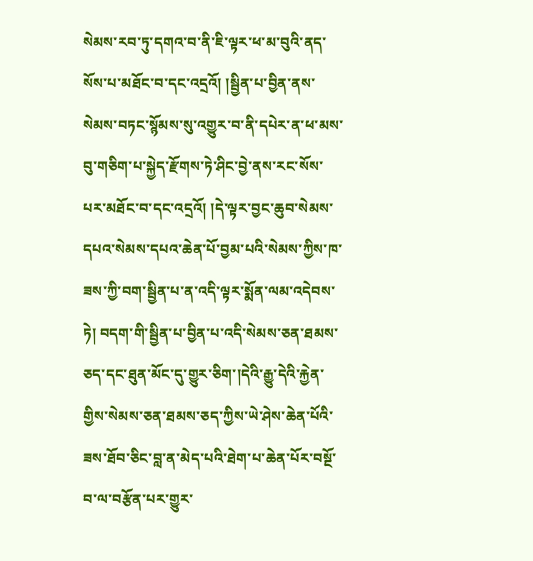སེམས་རབ་ཏུ་དགའ་བ་ནི་ཇི་ལྟར་ཕ་མ་བུའི་ནད་སོས་པ་མཐོང་བ་དང་འདྲའོ། །སྦྱིན་པ་བྱིན་ནས་སེམས་བཏང་སྙོམས་སུ་འགྱུར་བ་ནི་དཔེར་ན་ཕ་མས་བུ་གཅིག་པ་སྐྱེད་རྫོགས་ཏེ་ཤིང་བྱེ་ནས་རང་སོས་པར་མཐོང་བ་དང་འདྲའོ། །དེ་ལྟར་བྱང་ཆུབ་སེམས་དཔའ་སེམས་དཔའ་ཆེན་པོ་བྱམ་པའི་སེམས་ཀྱིས་ཁ་ཟས་ཀྱི་བག་སྦྱིན་པ་ན་འདི་ལྟར་སྨོན་ལམ་འདེབས་ཏེ། བདག་གི་སྦྱིན་པ་བྱིན་པ་འདི་སེམས་ཅན་ཐམས་ཅད་དང་ཐུན་མོང་དུ་གྱུར་ཅིག་།དེའི་རྒྱུ་དེའི་རྐྱེན་གྱིས་སེམས་ཅན་ཐམས་ཅད་ཀྱིས་ཡེ་ཤེས་ཆེན་པོའི་ཟས་ཐོབ་ཅིང་བླ་ན་མེད་པའི་ཐེག་པ་ཆེན་པོར་བསྔོ་བ་ལ་བརྩོན་པར་གྱུར་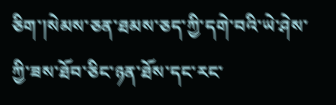ཅིག་།སེམས་ཅན་ཐམས་ཅད་ཀྱི་དགེ་བའི་ཡེ་ཤེས་ཀྱི་ཟས་ཐོབ་ཅིང་ཉན་ཐོས་དང་རང་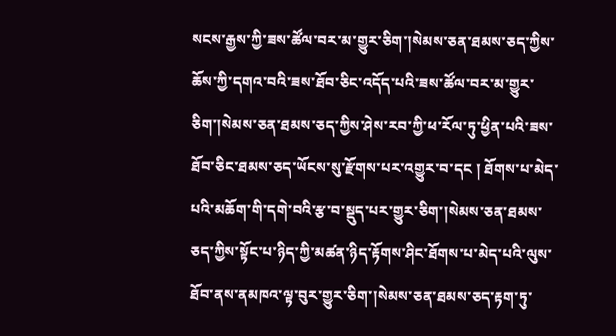སངས་རྒྱས་ཀྱི་ཟས་ཚོལ་བར་མ་གྱུར་ཅིག་།སེམས་ཅན་ཐམས་ཅད་ཀྱིས་ཆོས་ཀྱི་དགའ་བའི་ཟས་ཐོབ་ཅིང་འདོད་པའི་ཟས་ཚོལ་བར་མ་གྱུར་ཅིག་།སེམས་ཅན་ཐམས་ཅད་ཀྱིས་ཤེས་རབ་ཀྱི་ཕ་རོལ་ཏུ་ཕྱིན་པའི་ཟས་ཐོབ་ཅིང་ཐམས་ཅད་ཡོངས་སུ་རྫོགས་པར་འགྱུར་བ་དང ། ཐོགས་པ་མེད་པའི་མཆོག་གི་དགེ་བའི་རྩ་བ་སྡུད་པར་གྱུར་ཅིག་།སེམས་ཅན་ཐམས་ཅད་ཀྱིས་སྟོང་པ་ཉིད་ཀྱི་མཚན་ཉིད་རྟོགས་ཤིང་ཐོགས་པ་མེད་པའི་ལུས་ཐོབ་ནས་ནམཁའ་ལྟ་བུར་གྱུར་ཅིག་།སེམས་ཅན་ཐམས་ཅད་རྟག་ཏུ་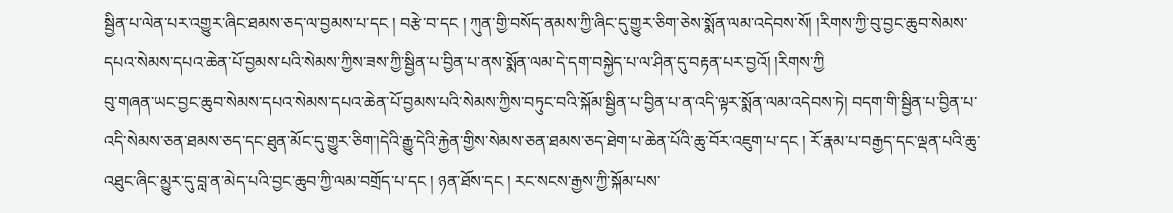སྦྱིན་པ་ལེན་པར་འགྱུར་ཞིང་ཐམས་ཅད་ལ་བྱམས་པ་དང ། བརྩེ་བ་དང ། ཀུན་གྱི་བསོད་ནམས་ཀྱི་ཞིང་དུ་གྱུར་ཅིག་ཅེས་སྨོན་ལམ་འདེབས་སོ། །རིགས་ཀྱི་བུ་བྱང་ཆུབ་སེམས་དཔའ་སེམས་དཔའ་ཆེན་པོ་བྱམས་པའི་སེམས་ཀྱིས་ཟས་ཀྱི་སྦྱིན་པ་བྱིན་པ་ནས་སྨོན་ལམ་དེ་དག་བསྐྱེད་པ་ལ་ཤིན་དུ་བརྟན་པར་བྱའོ། །རིགས་ཀྱི
བུ་གཞན་ཡང་བྱང་ཆུབ་སེམས་དཔའ་སེམས་དཔའ་ཆེན་པོ་བྱམས་པའི་སེམས་ཀྱིས་བཏུང་བའི་སྐོམ་སྦྱིན་པ་བྱིན་པ་ན་འདི་ལྟར་སྨོན་ལམ་འདེབས་ཏེ། བདག་གི་སྦྱིན་པ་བྱིན་པ་འདི་སེམས་ཅན་ཐམས་ཅད་དང་ཐུན་མོང་དུ་གྱུར་ཅིག་།དེའི་རྒྱུ་དེའི་རྐྱེན་གྱིས་སེམས་ཅན་ཐམས་ཅད་ཐེག་པ་ཆེན་པོའི་ཆུ་བོར་འཇུག་པ་དང ། རོ་རྣམ་པ་བརྒྱད་དང་ལྡན་པའི་ཆུ་འཐུང་ཞིང་མྱུར་དུ་བླ་ན་མེད་པའི་བྱང་ཆུབ་ཀྱི་ལམ་བགྲོད་པ་དང ། ཉན་ཐོས་དང ། རང་སངས་རྒྱས་ཀྱི་སྐོམ་པས་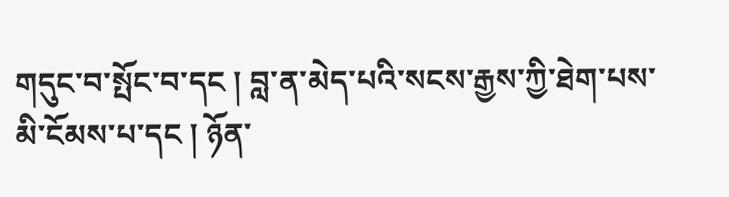གདུང་བ་སྤོང་བ་དང ། བླ་ན་མེད་པའི་སངས་རྒྱས་ཀྱི་ཐེག་པས་མི་ངོམས་པ་དང ། ཉོན་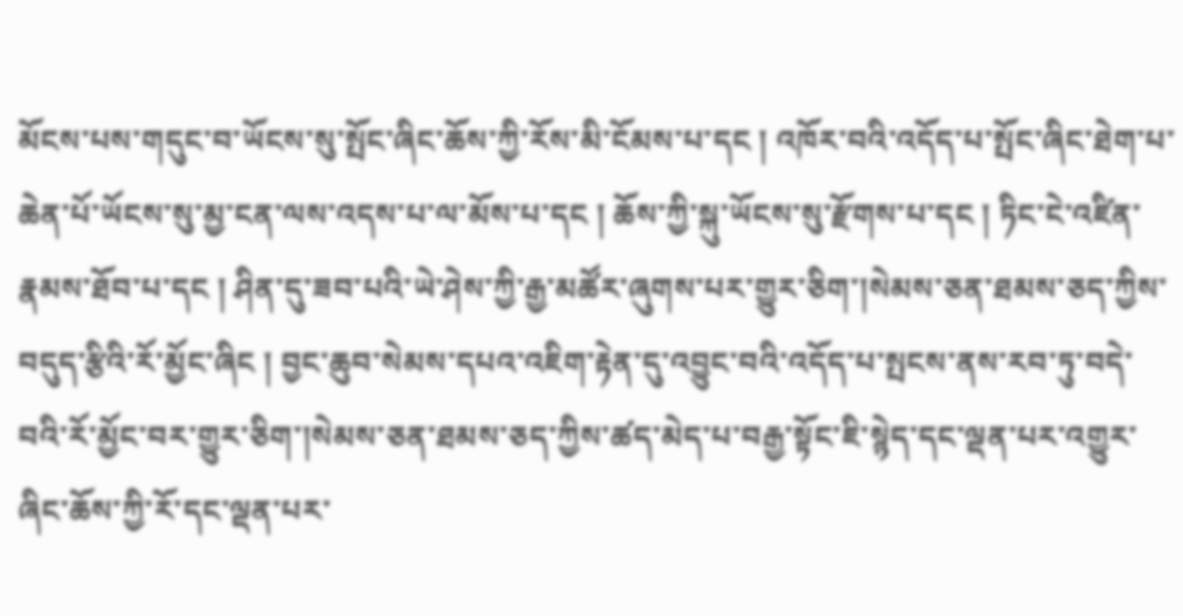མོངས་པས་གདུང་བ་ཡོངས་སུ་སྤོང་ཞིང་ཆོས་ཀྱི་རོས་མི་ངོམས་པ་དང ། འཁོར་བའི་འདོད་པ་སྤོང་ཞིང་ཐེག་པ་ཆེན་པོ་ཡོངས་སུ་མྱ་ངན་ལས་འདས་པ་ལ་མོས་པ་དང ། ཆོས་ཀྱི་སྐུ་ཡོངས་སུ་རྫོགས་པ་དང ། ཏིང་ངེ་འཛིན་རྣམས་ཐོབ་པ་དང ། ཤིན་དུ་ཟབ་པའི་ཡེ་ཤེས་ཀྱི་རྒྱ་མཚོར་ཞུགས་པར་གྱུར་ཅིག་།སེམས་ཅན་ཐམས་ཅད་ཀྱིས་བདུད་རྩིའི་རོ་མྱོང་ཞིང ། བྱང་ཆུབ་སེམས་དཔའ་འཇིག་རྟེན་དུ་འབྱུང་བའི་འདོད་པ་སྤངས་ནས་རབ་ཏུ་བདེ་བའི་རོ་མྱོང་བར་གྱུར་ཅིག་།སེམས་ཅན་ཐམས་ཅད་ཀྱིས་ཚད་མེད་པ་བརྒྱ་སྟོང་ཇི་སྙེད་དང་ལྡན་པར་འགྱུར་ཞིང་ཆོས་ཀྱི་རོ་དང་ལྡན་པར་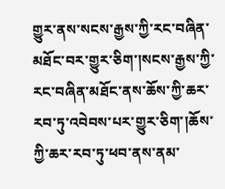གྱུར་ནས་སངས་རྒྱས་ཀྱི་རང་བཞིན་མཐོང་བར་གྱུར་ཅིག་།སངས་རྒྱས་ཀྱི་རང་བཞིན་མཐོང་ནས་ཆོས་ཀྱི་ཆར་རབ་ཏུ་འབེབས་པར་གྱུར་ཅིག་།ཆོས་ཀྱི་ཆར་རབ་ཏུ་ཕབ་ནས་ནམ་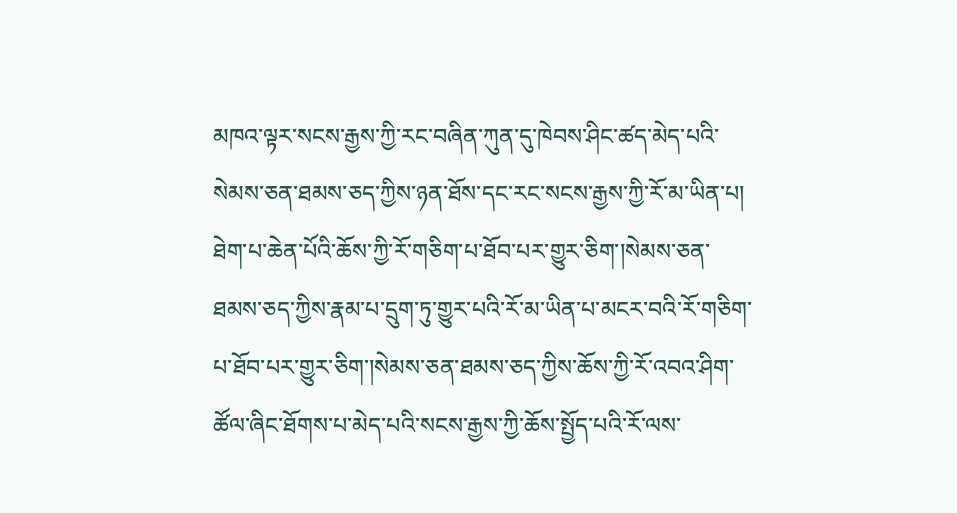མཁའ་ལྟར་སངས་རྒྱས་ཀྱི་རང་བཞིན་ཀུན་དུ་ཁེབས་ཤིང་ཚད་མེད་པའི་སེམས་ཅན་ཐམས་ཅད་ཀྱིས་ཉན་ཐོས་དང་རང་སངས་རྒྱས་ཀྱི་རོ་མ་ཡིན་པ། ཐེག་པ་ཆེན་པོའི་ཆོས་ཀྱི་རོ་གཅིག་པ་ཐོབ་པར་གྱུར་ཅིག་།སེམས་ཅན་ཐམས་ཅད་ཀྱིས་རྣམ་པ་དྲུག་ཏུ་གྱུར་པའི་རོ་མ་ཡིན་པ་མངར་བའི་རོ་གཅིག་པ་ཐོབ་པར་གྱུར་ཅིག་།སེམས་ཅན་ཐམས་ཅད་ཀྱིས་ཆོས་ཀྱི་རོ་འབའ་ཤིག་ཚོལ་ཞིང་ཐོགས་པ་མེད་པའི་སངས་རྒྱས་ཀྱི་ཆོས་སྤྱོད་པའི་རོ་ལས་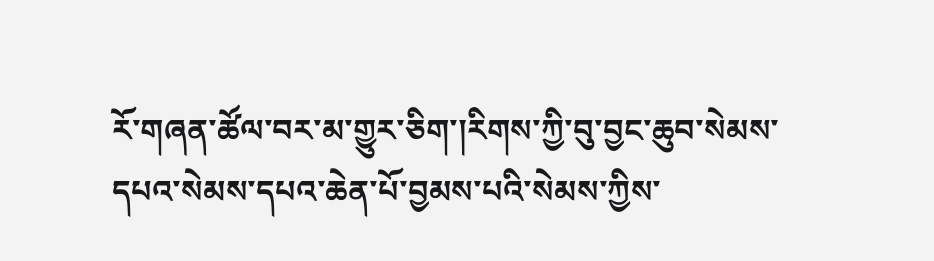རོ་གཞན་ཚོལ་བར་མ་གྱུར་ཅིག་།རིགས་ཀྱི་བུ་བྱང་ཆུབ་སེམས་དཔའ་སེམས་དཔའ་ཆེན་པོ་བྱམས་པའི་སེམས་ཀྱིས་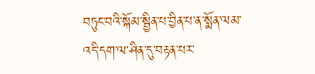བཏུང་བའི་སྐོམ་སྦྱིན་པ་བྱིན་པ་ན་སྨོན་ལམ་འདི་དག་ལ་ཤིན་དུ་བརྟན་པར་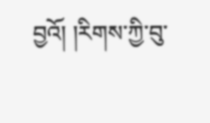བྱའོ། །རིགས་ཀྱི་བུ་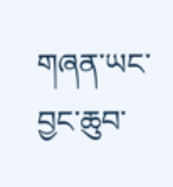གཞན་ཡང་བྱང་ཆུབ་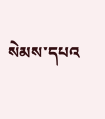སེམས་དཔའ